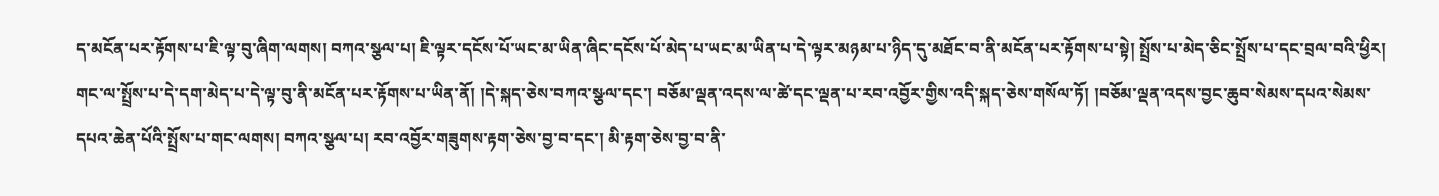ད་མངོན་པར་རྟོགས་པ་ཇི་ལྟ་བུ་ཞིག་ལགས། བཀའ་སྩལ་པ། ཇི་ལྟར་དངོས་པོ་ཡང་མ་ཡིན་ཞིང་དངོས་པོ་མེད་པ་ཡང་མ་ཡིན་པ་དེ་ལྟར་མཉམ་པ་ཉིད་དུ་མཐོང་བ་ནི་མངོན་པར་རྟོགས་པ་སྟེ། སྤྲོས་པ་མེད་ཅིང་སྤྲོས་པ་དང་བྲལ་བའི་ཕྱིར། གང་ལ་སྤྲོས་པ་དེ་དག་མེད་པ་དེ་ལྟ་བུ་ནི་མངོན་པར་རྟོགས་པ་ཡིན་ནོ། །དེ་སྐད་ཅེས་བཀའ་སྩལ་དང་། བཅོམ་ལྡན་འདས་ལ་ཚེ་དང་ལྡན་པ་རབ་འབྱོར་གྱིས་འདི་སྐད་ཅེས་གསོལ་ཏོ། །བཅོམ་ལྡན་འདས་བྱང་ཆུབ་སེམས་དཔའ་སེམས་དཔའ་ཆེན་པོའི་སྤྲོས་པ་གང་ལགས། བཀའ་སྩལ་པ། རབ་འབྱོར་གཟུགས་རྟག་ཅེས་བྱ་བ་དང་། མི་རྟག་ཅེས་བྱ་བ་ནི་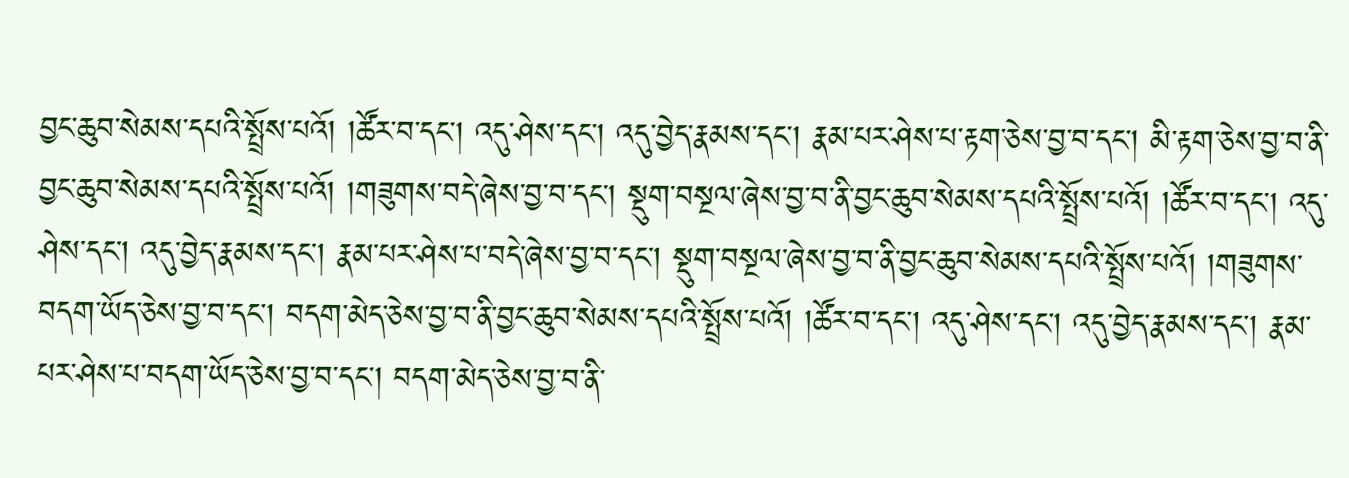བྱང་ཆུབ་སེམས་དཔའི་སྤྲོས་པའོ། །ཚོར་བ་དང་། འདུ་ཤེས་དང་། འདུ་བྱེད་རྣམས་དང་། རྣམ་པར་ཤེས་པ་རྟག་ཅེས་བྱ་བ་དང་། མི་རྟག་ཅེས་བྱ་བ་ནི་བྱང་ཆུབ་སེམས་དཔའི་སྤྲོས་པའོ། །གཟུགས་བདེ་ཞེས་བྱ་བ་དང་། སྡུག་བསྔལ་ཞེས་བྱ་བ་ནི་བྱང་ཆུབ་སེམས་དཔའི་སྤྲོས་པའོ། །ཚོར་བ་དང་། འདུ་ཤེས་དང་། འདུ་བྱེད་རྣམས་དང་། རྣམ་པར་ཤེས་པ་བདེ་ཞེས་བྱ་བ་དང་། སྡུག་བསྔལ་ཞེས་བྱ་བ་ནི་བྱང་ཆུབ་སེམས་དཔའི་སྤྲོས་པའོ། །གཟུགས་བདག་ཡོད་ཅེས་བྱ་བ་དང་། བདག་མེད་ཅེས་བྱ་བ་ནི་བྱང་ཆུབ་སེམས་དཔའི་སྤྲོས་པའོ། །ཚོར་བ་དང་། འདུ་ཤེས་དང་། འདུ་བྱེད་རྣམས་དང་། རྣམ་པར་ཤེས་པ་བདག་ཡོད་ཅེས་བྱ་བ་དང་། བདག་མེད་ཅེས་བྱ་བ་ནི་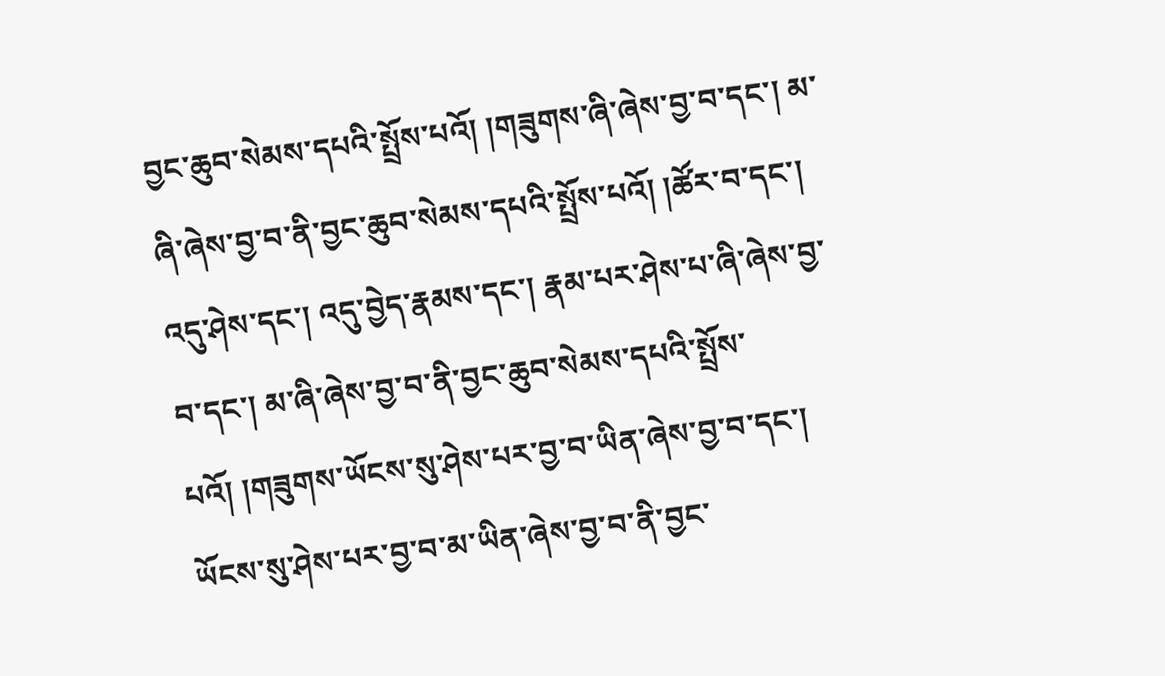བྱང་ཆུབ་སེམས་དཔའི་སྤྲོས་པའོ། །གཟུགས་ཞི་ཞེས་བྱ་བ་དང་། མ་ཞི་ཞེས་བྱ་བ་ནི་བྱང་ཆུབ་སེམས་དཔའི་སྤྲོས་པའོ། །ཚོར་བ་དང་། འདུ་ཤེས་དང་། འདུ་བྱེད་རྣམས་དང་། རྣམ་པར་ཤེས་པ་ཞི་ཞེས་བྱ་བ་དང་། མ་ཞི་ཞེས་བྱ་བ་ནི་བྱང་ཆུབ་སེམས་དཔའི་སྤྲོས་པའོ། །གཟུགས་ཡོངས་སུ་ཤེས་པར་བྱ་བ་ཡིན་ཞེས་བྱ་བ་དང་། ཡོངས་སུ་ཤེས་པར་བྱ་བ་མ་ཡིན་ཞེས་བྱ་བ་ནི་བྱང་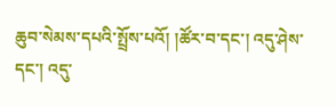ཆུབ་སེམས་དཔའི་སྤྲོས་པའོ། །ཚོར་བ་དང་། འདུ་ཤེས་དང་། འདུ་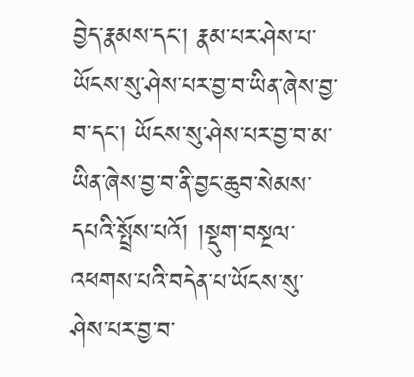བྱེད་རྣམས་དང་། རྣམ་པར་ཤེས་པ་ཡོངས་སུ་ཤེས་པར་བྱ་བ་ཡིན་ཞེས་བྱ་བ་དང་། ཡོངས་སུ་ཤེས་པར་བྱ་བ་མ་ཡིན་ཞེས་བྱ་བ་ནི་བྱང་ཆུབ་སེམས་དཔའི་སྤྲོས་པའོ། །སྡུག་བསྔལ་འཕགས་པའི་བདེན་པ་ཡོངས་སུ་ཤེས་པར་བྱ་བ་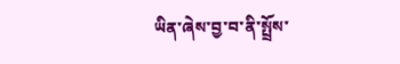ཡིན་ཞེས་བྱ་བ་ནི་སྤྲོས་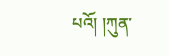པའོ། །ཀུན་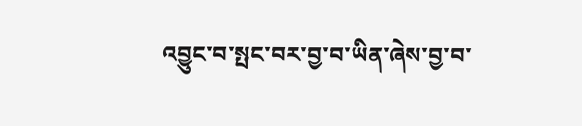འབྱུང་བ་སྤང་བར་བྱ་བ་ཡིན་ཞེས་བྱ་བ་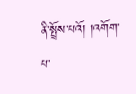ནི་སྤྲོས་པའོ། །འགོག་པ་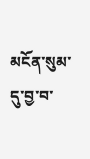མངོན་སུམ་དུ་བྱ་བ་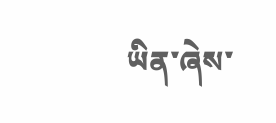ཡིན་ཞེས་